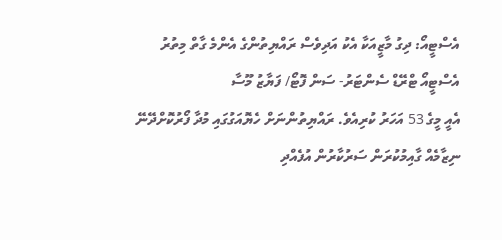އެސްޓީއޯ: ދިގު މާޒީއަކާ އެކު އަދިވެސް ރައްޔިތުންގެ އެންމެ ގާތް މިތުރު
އެސްޓީއޯ ޓްރޭޑް ސެންޓަރު- ސަން ފޮޓޯ/ ފަޔާޒު މޫސާ
އެއީ މީގެ 53 އަހަރު ކުރިއެވެ. ރައްޔިތުންނަށް ހެޔޮއަގުގައި މުދާ ފޯރުކޮށްދޭނޭ ނިޒާމެއް ގާއިމުކުރަން ސަރުކާރުން އުފެއްދި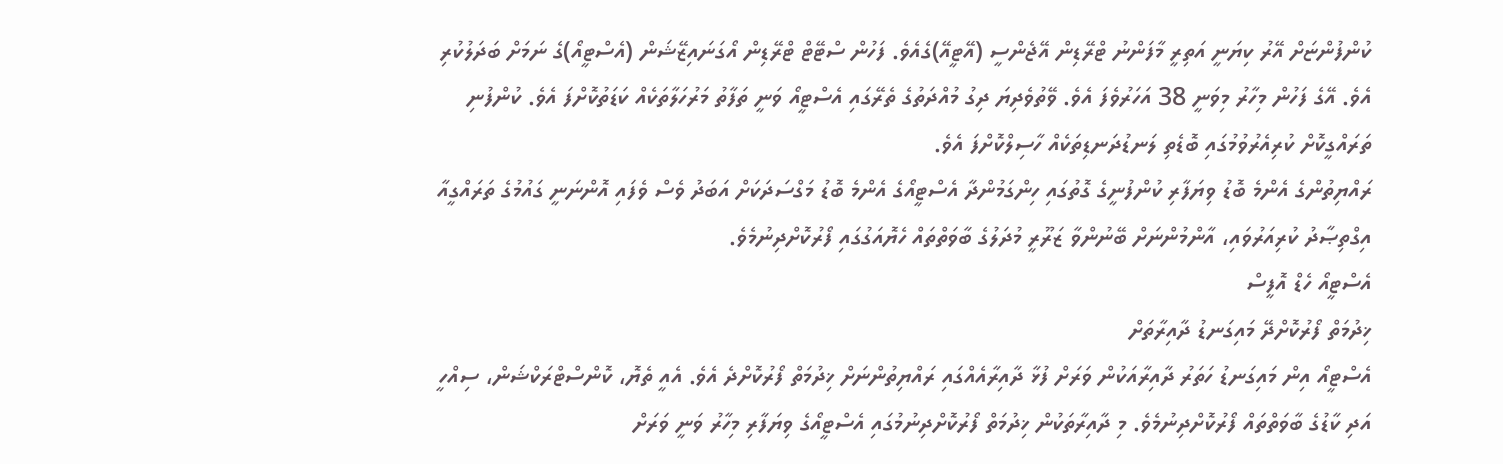ކުންފުންޏަށް އޭރު ކިޔަނީ އަތިރީ މާފަންނު ޓްރޭޑިން އޭޖެންސީ (އޭޓީއޭ)ގެއެވެ. ފަހުން ސްޓޭޓް ޓްރޭޑިން އޯގަނައިޒޭޝަން (އެސްޓީއޯ)ގެ ނަމަށް ބަދަލުކުރި އެވެ. އޭގެ ފަހުން މިހާރު މިވަނީ 38 އަހަރުވެފަ އެވެ. ވޭތުވެދިޔަ ދިގު މުއްދަތުގެ ތެރޭގައި އެސްޓީއޯ ވަނީ ތަފާތު މަރުހަލާތަކެއް ކަޑަތުކޮށްފަ އެވެ. ކުންފުނި ތަރައްގީކޮށް ކުރިއެރުވުމުގައި ބޮޑެތި ލަނޑުދަނޑިތަކެއް ހާސިލްކޮށްފަ އެވެ.
ރައްޔިތުންގެ އެންމެ ބޮޑު ވިޔަފާރި ކުންފުނީގެ ގޮތުގައި ހިންގަމުންދާ އެސްޓީއޯގެ އެންމެ ބޮޑު މަގްސަދަކަށް އަބަދު ވެސް ވެފައި އޮންނަނީ ގައުމުގެ ތަރައްގީއާ އިގްތިޞާދު ކުރިއަރުވައި، އާންމުންނަށް ބޭނުންވާ ޒަރޫރީ މުދަލުގެ ބާވަތްތައް ހެޔޮއަގުގައި ފޯރުކޮށްދިނުމެވެ.
އެސްޓީއޯ ހެޑް އޮފީސް
ޚިދުމަތް ފޯރުކޮށްދޭ މައިގަނޑު ދާއިރާތަށް
އެސްޓީއޯ އިން މައިގަނޑު ހަތަރު ދާއިރާއަކުން ވަރަށް ފުޅާ ދާއިރާއެއްގައި ރައްޔިތުންނަށް ޚިދުމަތް ފޯރުކޮށްދެ އެވެ. އެއީ ތެޔޮ، ކޮންސްޓްރަކްޝަން، ސިއްހީ އަދި ކާޑުގެ ބާވަތްތައް ފޯރުކޮށްދިނުމެވެ. މި ދާއިރާތަކުން ޚިދުމަތް ފޯރުކޮށްދިނުމުގައި އެސްޓީއޯގެ ވިޔަފާރި މިހާރު ވަނީ ވަރަށް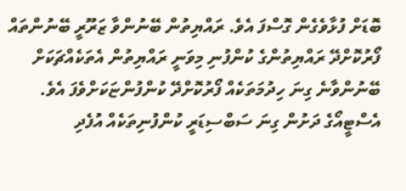ބޮޑަށް ފުޅާވެގެން ގޮސްފަ އެވެ. ރައްޔިތުން ބޭނުންވާ ޒަރޫރީ ބޭނުންތައް ފޯރުކޮށްދޭ ރައްޔިތުންގެ ކުންފުނި މިވަނީ ރައްޔިތުން އެތަކެއްޗަކަށް ބޭނުންވާނެ ގިނަ ހިދުމަތަކެއް ފޯރުކޮށްދޭ ކުންފުންޏަކަށްވެފަ އެވެ. އެސްޓީއޯގެ ދަށުން ގިނަ ސަބްސިޑަރީ ކުންފުނިތަކެއް އުފެދި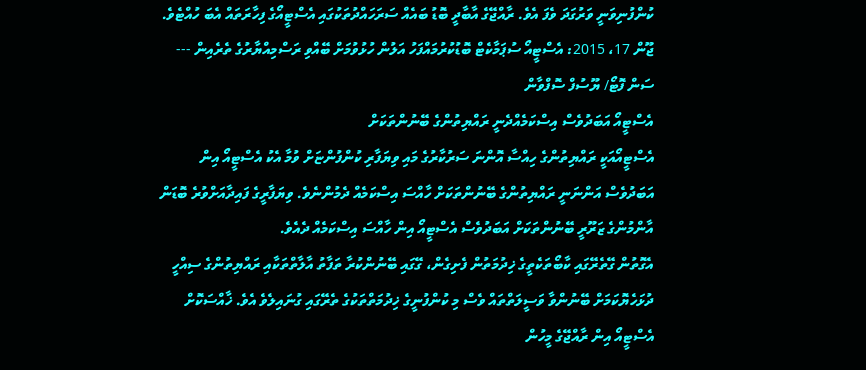ކުންފުނިވަނީ ވަރުގަދަ ވެފަ އެވެ. ރާއްޖޭގެ އާބާދީ ބޮޑު ބައެއް ސަރަހައްދުތަކުގައި އެސްޓީއޯގެ ފިހާރަތައް އެބަ ހުއްޓެވެ.
ޖޫން 17، 2015: އެސްޓީއޯ ސުޕަމާކެޓް ބޮޑުކުރުމައްފަހު އަލުން ހުޅުވުމަށް ބޭއްވި ރަސްމިއްޔާރުގެ ތެރެއިން --- ސަން ފޮޓޯ/ ޔޫސުފް ސޮފްވާން
އެސްޓީއޯ އަބަދުވެސް އިސްކަމެއްދެނީ ރައްޔިތުންގެ ބޭނުންތަކަށް
އެސްޓީއޯއަކީ ރައްޔިތުންގެ ހިއްސާ އޮންނަ ސަރުކާރުގެ މައި ވިޔަފާރި ކުންފުންޏަށް ވުމާ އެކު އެސްޓީއޯ އިން އަބަދުވެސް އަންނަނީ ރައްޔިތުންގެ ބޭނުންތަކަށް ހާއްސަ އިސްކަމެއް ދެމުންނެވެ. ވިޔަފާރީގެ ފައިދާއަށްވުރެ ބޮޑަން އާންމުންގެ ޒަރޫރީ ބޭނުންތަކަށް އަބަދުވެސް އެސްޓީއޯ އިން ހާއްސަ އިސްކަމެއް ދެއެވެ.
އެގޮތުން ގޭތެރޭގައި ކާބޯތަކެތީގެ ޚިދުމަތުން ފެށިގެން، ގޭގައި ބޭނުންކުރާ ތަފާތު އާލާތްތަކާއި ރައްޔިތުންގެ ސިއްހީ ދުޅަހެޔޮކަމަށް ބޭނުންވާ ވަސީލަތްތައް ވެސް މި ކުންފުނީގެ ޚިދުމަތްތަކުގެ ތެރޭގައި ގުނައިލެވެ އެވެ. ޚާއްސަކޮށް އެސްޓީއޯ އިން ރާއްޖޭގެ މީހުން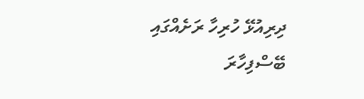ދިރިއުޅޭ ހުރިހާ ރަށެއްގައި ބޭސްފިހާރަ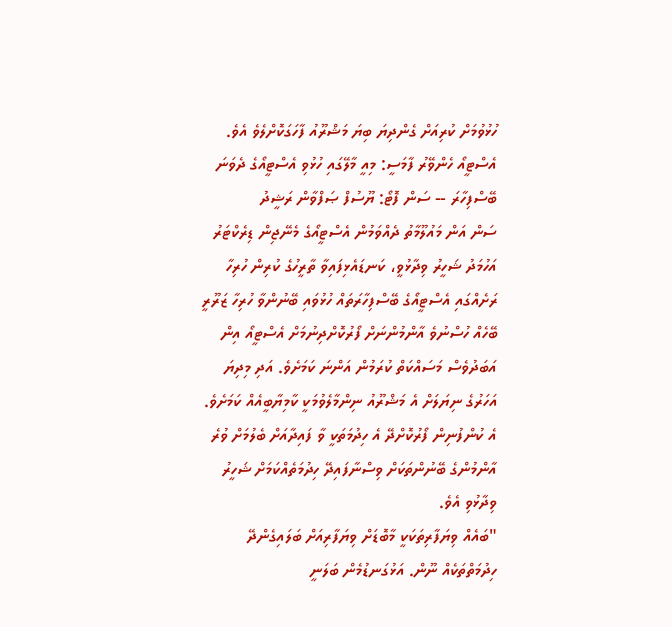ހުޅުވުމަށް ކުރިއަށް ގެންދިޔަ ބިޔަ މަޝްރޫއު ފާހަގަކޮށްލެވެ އެވެ.
އެސްޓީއޯ ހެންވޭރު ފާމަސީ: މިއީ މާލޭގައި ހުޅުވި އެސްޓީއޯގެ ދެވަނަ ބޭސްފިހާރަ -- ސަން ފޮޓޯ: ޔޫސުފް ޞަފްވާން ރަޝީދު
ސަން އަން މައުލޫމާތު ދެއްވަމުން އެސްޓީއޯގެ މެނޭޖިން ޑިރެކްޓަރު އަހުމަދު ޝަހީރު ވިދާޅުވީ، ކަނޑައެޅިފައިވާ ތާރީހުގެ ކުރިން ހުރިހާ ރަށެއްގައި އެސްޓީއޯގެ ބޭސްފިހާރަތައް ހުޅުވައި ބޭނުންވާ ހުރިހާ ޒަރޫރީ ބޭހެއް ހުސްނުވެ އާންމުންނަށް ފޯރުކޮށްދިނުމަށް އެސްޓީއޯ އިން އަބަދުވެސް މަސައްކަތް ކުރަމުން އަންނަ ކަމަށެވެ. އަދި މިދިޔަ އަހަރުގެ ނިޔަލަށް އެ މަޝްރޫއު ނިންމާލެވުމަކީ ކާމިޔާބީއެއް ކަމަށެވެ.
އެ ކުންފުނިން ފޯރުކޮށްދޭ އެ ހިދުމަތަކީ ވާ ފައިދާއަށް ބެލުމަށް ވުރެ އާންމުންގެ ބޭނުންތަކަށް ވިސްނާފައިދޭ ހިދުމަތެއްކަމަށް ޝަހީރު ވިދާޅުވި އެވެ.
"ބައެއް ވިޔަފާރިތަކަކީ މާބޮޑަށް ވިޔަފާރިއަށް ބަލައިގެންދޭ ހިދުމަތްތަކެއް ނޫން. އަޅުގަނޑުމެން ބަލަނީ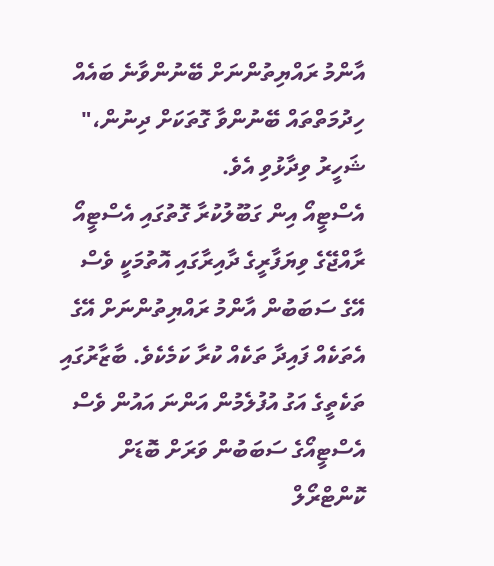އާންމު ރައްޔިތުންނަށް ބޭނުންވާނެ ބައެއް ހިދުމަތްތައް ބޭނުންވާ ގޮތަކަށް ދިނުން،" ޝަހީރު ވިދާޅުވި އެވެ.
އެސްޓީއޯ އިން ގަބޫލުކުރާ ގޮތުގައި އެސްޓީއޯ ރާއްޖޭގެ ވިޔަފާރީގެ ދާއިރާގައި އޮތުމަކީ ވެސް އޭގެ ސަބަބުން އާންމު ރައްޔިތުންނަށް އޭގެ އެތަކެއް ފައިދާ ތަކެއް ކުރާ ކަމެކެވެ. ބާޒާރުގައި ތަކެތީގެ އަގު އުފުލެމުން އަންނަ އައުން ވެސް އެސްޓީއޯގެ ސަބަބުން ވަރަށް ބޮޑަށް ކޮންޓްރޯލް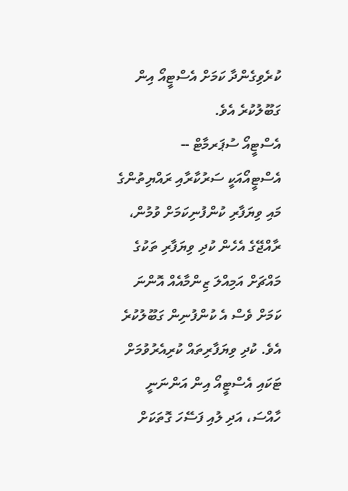ކުރެވިގެންދާ ކަމަށް އެސްޓީއޯ އިން ގަބޫލުކުރެ އެވެ.
އެސްޓީއޯ ސުޕަރމާޓް --
އެސްޓީއޯއަކީ ސަރުކާރާއި ރައްޔިތުންގެ މައި ވިޔަފާރި ކުންފުނިކަމަށް ވުމުން، ރާއްޖޭގެ އެހެން ކުދި ވިޔަފާރި ތަކުގެ މައްޗަށް އަމިއްލަ ޒިންމާއެއް އޮންނަ ކަމަށް ވެސް އެ ކުންފުނިން ގަބޫލުކުރެ އެވެ. ކުދި ވިޔަފާރިތައް ކުރިއެރުވުމަށް ޓަކައި އެސްޓީއޯ އިން އަންނަނީ ހާއްސަ، އަދި ލުއި ފަސޭހަ ގޮތަކަށް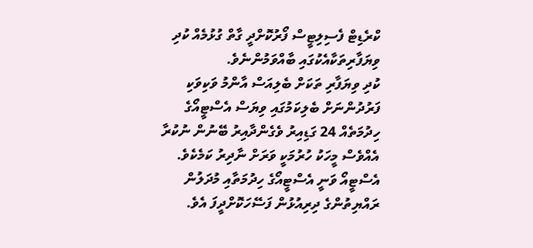ކްރެޑިޓް ފެސިލިޓީސް ފޯރުކޮށްދީ ގާތް ގުޅުމެއް ކުދި ވިޔަފާރިތަކާއެކުގައި ބާއްވަމުންނެވެ.
ކުދި ވިޔަފާރި ތަކަށް ބެލިއަސް އާންމު ވަކިވަކި ފަރުދުންނަށް ބެލިކަމުގައި ވިޔަސް އެސްޓީއޯގެ ހިދުމަތެއް 24 ގަޑިއިރު ވެގެންދާއިރު ބޭނުން ނުކުރާ އެއްވެސް މީހަކު ހުރުމަކީ ވަރަށް ނާދިރު ކަމެކެވެ. އެސްޓީއޯ ވަނީ އެސްޓީއޯގެ ހިދުމަތާއި މުދަލުން ރައްޔިތުންގެ ދިރިއުޅުން ފަސޭހަކޮށްދީފަ އެވެ.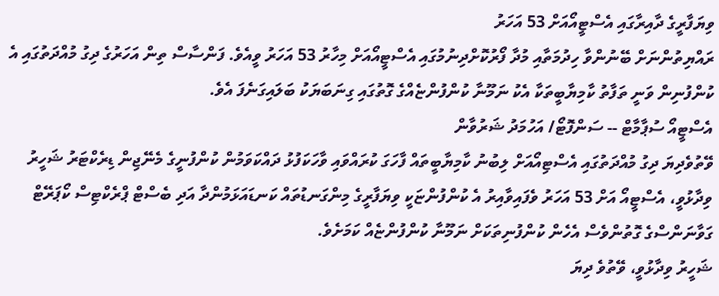ވިޔަފާރީގެ ދާއިރާގައި އެސްޓީއޯއަށް 53 އަހަރު
ރައްޔިތުންނަށް ބޭނުންވާ ހިދުމަތާއި މުދާ ފޯރުކޮށްދިނުމުގައި އެސްޓީއޯއަށް މިހާރު 53 އަހަރު ވީއެވެ. ފަންސާސް ތިން އަހަރުގެ ދިގު މުއްދަތުގައި އެ ކުންފުނިން ވަނީ ތަފާތު ކާމިޔާބީތަކާ އެކު ނަމޫނާ ކުންފުންޏެއްގެ ގޮތުގައި ގިނަބަޔަކު ބަލައިގަނެފަ އެވެ.
އެސްޓީއޯ ސުޕާމާޓް -- ސަންފޮޓޯ/ އަހުމަދު ޝަރުވާން
ވޭތުވެދިޔަ ދިގު މުއްދަތުގައި އެސްޓިއޯއަށް ލިބުނު ކާމިޔާބީތައް ފާހަގަ ކުރައްވައި ވާހަކަފުޅު ދައްކަވަމުން ކުންފުނީގެ މެނޭޖިން ޑިރެކްޓަރު ޝަހީރު ވިދާޅުވީ، އެސްޓީއޯ އަށް 53 އަހަރު ވެފައިވާއިރު އެ ކުންފުންޏަކީ ވިޔަފާރީގެ މިންގަނޑުތައް ކަނޑައަޅަމުންދާ އަދި ބެސްޓް ޕްރެކްޓިސް ކޯޕަރޭޓް ގަވާނަންސްގެ ގޮތުންވެސް އެހެން ކުންފުނިތަކަށް ނަމޫނާ ކުންފުންޏެއް ކަމަށެވެ.
ޝަހީރު ވިދާޅުވީ، ވޭތުވެ ދިޔަ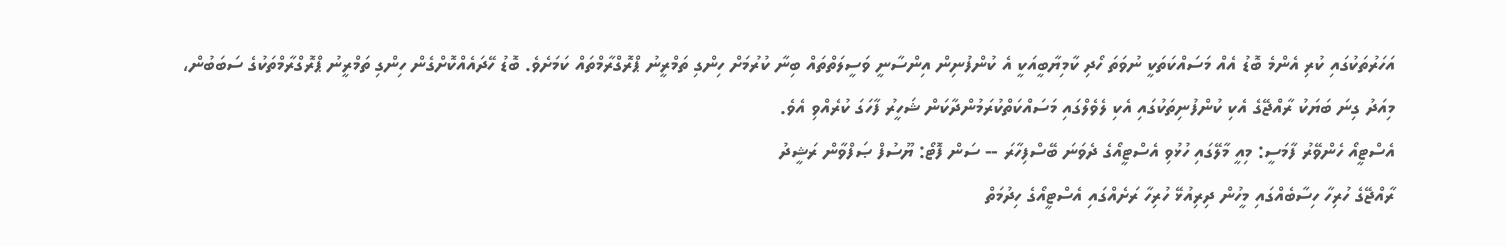އަހަރުތަކުގައި ކުރި އެންމެ ބޮޑު އެއް މަސައްކަތަކީ ނުވަތަ ހޯދި ކާމިޔާބީއަކީ އެ ކުންފުނިން އިންސާނީ ވަސީލަތްތައް ބިނާ ކުރުމަށް ހިންގި ތަމްރީނު ޕްރޮގްރާމްތައް ކަމަށެވެ. ބޮޑު ހޭދައެއްކޮށްގެން ހިންގި ތަމްރީނު ޕްރޮގްރާމްތަކުގެ ސަބަބުން، މިއަދު ގިނަ ބަޔަކު ރާއްޖޭގެ އެކި ކުންފުނިތަކުގައި އެކި ލެވެލްގައި މަސައްކަތްކުރަމުންދާކަން ޝަހީރު ފާހަގަ ކުރެއްވި އެވެ.
އެސްޓީއޯ ހެންވޭރު ފާމަސީ: މިއީ މާލޭގައި ހުޅުވި އެސްޓީއޯގެ ދެވަނަ ބޭސްފިހާރަ -- ސަން ފޮޓޯ: ޔޫސުފް ޞަފްވާން ރަޝީދު
ރާއްޖޭގެ ހުރިހާ ހިސާބެއްގައި މީހުން ދިރިއުޅޭ ހުރިހާ ރަށެއްގައި އެސްޓީއޯގެ ހިދުމަތް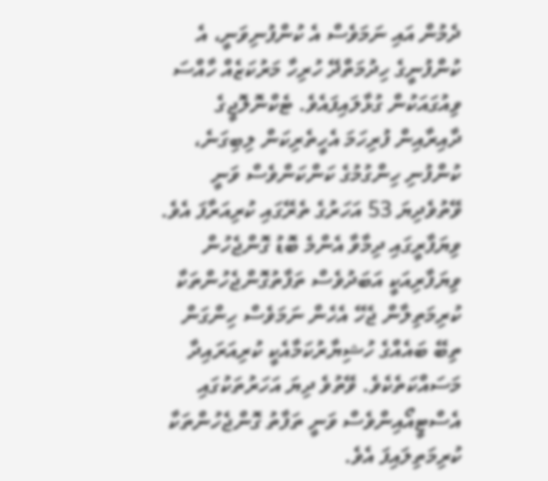ދެމުން އައި ނަމަވެސް އެ ކުންފުނިވަނީ، އެ ކުންފުނީގެ ހިދުމަތްދޭ ހުރިހާ މަރުކަޒެއް ހާއްސަ ވިއުގައަކުން ގުޅާލައިފައެވެ. ޓެކްނޮލޮޖީގެ ދާއިރާއިން ފުރިހަމަ އެހީތެރިކަން ލިބިގަނެ، ކުންފުނި ހިންގުމުގެ ކަންކަންވެސް ވަނީ ވޭތުވެދިޔަ 53 އަހަރުގެ ތެރޭގައި ކުރިއަރާފަ އެވެ.
ވިޔަފާރީގައި ދިމާވާ އެންމެ ބޮޑު ގޮންޖެހުން
ވިޔަފާރިއަކީ އަބަދުވެސް ތަފާތުގޮންޖެހުންތަކާ ކުރިމަތިލާން ޖެހޭ އެހެން ނަމަވެސް ހިންގަން ތިބޭ ބައެއްގެ ހުޝިޔާރުކަމާއެކީ ކުރިއަރައިދާ މަސައްކަތެކެވެ. ވޭތުވެ ދިޔަ އަހަރުތަކުގައި އެސްޓީއޯއިންވެސް ވަނީ ތަފާތު ގޮންޖެހުންތަކާ ކުރިމަތިލައިފަ އެވެ.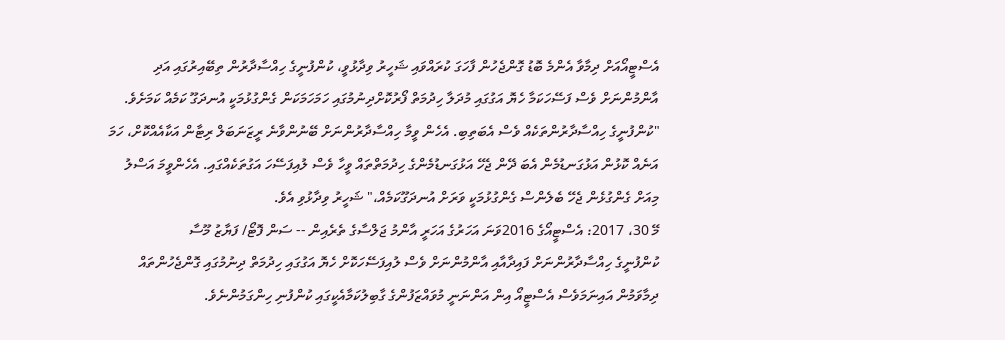އެސްޓީއޯއަށް ދިމާވާ އެންމެ ބޮޑު ގޮންޖެހުން ފާހަގަ ކުރައްވައި ޝަހީރު ވިދާޅުވީ، ކުންފުނީގެ ހިއްސާދާރުން ތިބޭއިރުގައި އަދި އާންމުންނަށް ވެސް ފަސޭހަކަމާ ހެޔޮ އަގުގައި މުދަލާ ހިދުމަތް ފޯރުކޮށްދިނުމުގައި ހަމަހަމަކަން ގެންގުޅުމަކީ އުނދަގޫ ކަމެއް ކަމަށެވެ.
"ކުންފުނީގެ ހިއްސާދާރުންތަކެއް ވެސް އެބަތިބި. އެހެން ވީމާ ހިއްސާދާރުންނަށް ބޭނުންވާނެ ރީޒަނަބަލް ރިޓާން އަކާއެއްކޮށް، ހަމަ އަނެއް ކޮޅުން އަޅުގަނޑުމެން އެބަ ދޭން ޖެހޭ އަޅުގަނޑުމެންގެ ހިދުމަތްތައް ވީހާ ވެސް ލުއިފަސޭހަ އަގުތަކެއްގައި. އެހެންވީމަ އަސްލު މިއަށް ގެންގުޅެން ޖެހޭ ބެލެންސް ގެންގުޅުމަކީ ވަރަށް އުނދަގޫކަމެއް،" ޝަހީރު ވިދާޅުވި އެވެ.
މޭ 30، 2017: އެސްޓީއޯގެ 2016ވަނަ އަހަރުގެ އަހަރީ އާންމު ޖަލްސާގެ ތެރެއިން -- ސަން ފޮޓޯ/ ފަޔާޒު މޫސާ
ކުންފުނީގެ ހިއްސާދާރުންނަށް ފައިދާއާއި އާންމުންނަށް ވެސް ލުއިފަސޭހަކޮށް ހެޔޮ އަގުގައި ހިދުމަތް ދިނުމުގައި ގޮންޖެހުންތައް ދިމާވަމުން އައިނަމަވެސް އެސްޓީއޯ އިން އަންނަނީ މުވައްޒަފުންގެ ގާބިލުކަމާއެކީގައި ކުންފުނި ހިންގަމުންނެވެ.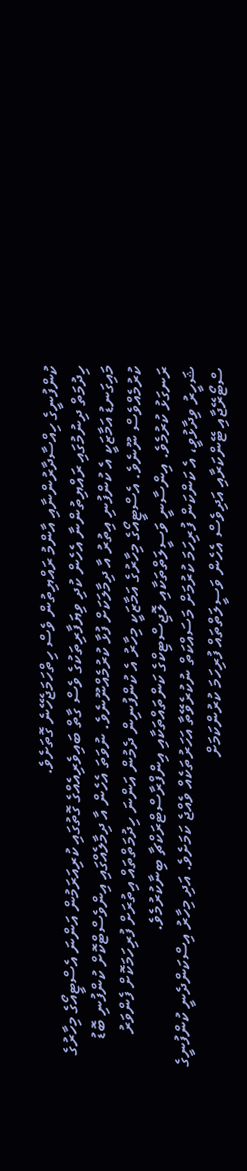ކުންފުނީގެ ހިއްސާދާރުންނާއި އާންމު ރައްޔިތުން ވެސް ހިތްހަމަޖެހޭނެ ގޮތަށެވެ.
ހިދުމަތް ދިނުމުގައި ރައްޔިތުންނާ އެހެން ކުދި ވިޔަފާރިތަކުގެ ވެސް ގާތް ބައިވެރިއެއްގެ ގޮތުގައި ކުރިއަރަމުން އަންނަ އެސްޓީއޯގެ މިހާރުގެ މައިގަނޑު އަމާޒަކީ އެ ކުންފުނި އިތުރު އާ ދިމާލަކަށް ފުޅާ ކުރުމެއްނޫނެވެ. ނުވަތަ އެހެން އާ ދިމާލެއްގައި އިންވެސްޓްކޮށް ކުންފުނި ބޮޑު ކުރުމެއްވެސް ނޫނެވެ. އެސްޓީއޯގެ މިހާރުގެ އަމާޒަކީ މިހާރު އެ ކުންފުނިން ދެމުން އަންނަ ހިދުމަތްތައް އިތުރަށް ފުރިހަމަކޮށް ފެންވަރު ރަނގަޅު ކުރުމެވެ. އިންސާނީ ވަސީލަތްތަކާއި ލޮޖިސްޓިކްގެ ކަންތައްތަކާއި އިންފްރާސްޓްރަކްޗާ ބިނާކުރުމެވެ.
ޝަހީރު ވިދާޅުވީ، އެ ކަންކަން ފުރިހަމަ ކުރުމަށް މަސައްކަތް ނުކުރެވޭތާ އަހަރުތަކެއް ވެއްޖެ ކަމަށެވެ. އަދި މިހާރު އިސްކަންދެނީ ކުންފުނީގެ ސްޓޯރޭޖާއި ޓޭންކަރާއި އަދިވެސް އެހެން ވަސީލަތްތައް ފުރިހަމަ ކުރުންކަމަށް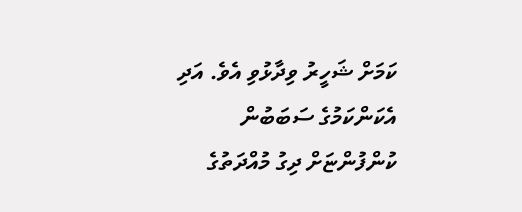ކަމަށް ޝަހީރު ވިދާޅުވި އެވެ. އަދި އެކަންކަމުގެ ސަބަބުން ކުންފުންޏަށް ދިގު މުއްދަތުގެ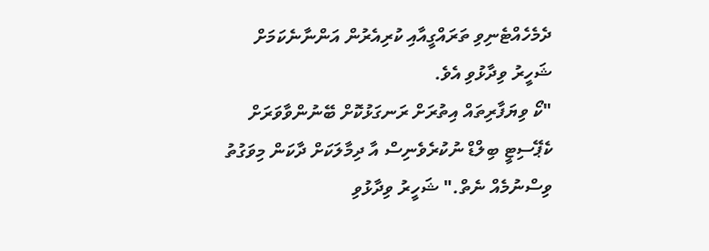ދެމެހެއްޓެނިވި ތަރައްގީއާއި ކުރިއެރުން އަންނާނެކަމަށް ޝަހީރު ވިދާޅުވި އެވެ.
"ކޯ ވިޔަފާރިތައް އިތުރަށް ރަނގަޅުކޮށް ބޭނުންވާވަރަށް ކެޕޭސިޓީ ބިލްޑް ނުކުރެވެނިސް އާ ދިމާލަކަށް ދާކަން މިވަގުތު ވިސްނުމެއް ނެތް." ޝަހީރު ވިދާޅުވި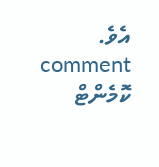އެވެ.
comment ކޮމެންޓް